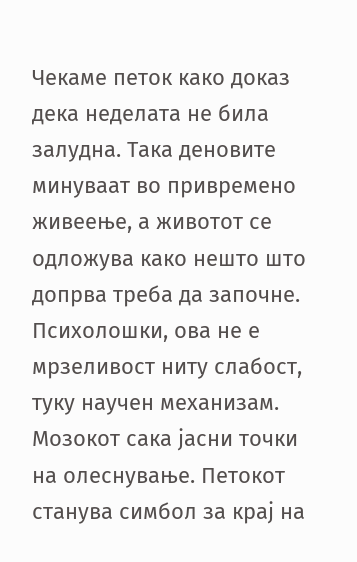Чекаме петок како доказ дека неделата не била залудна. Така деновите минуваат во привремено живеење, а животот се одложува како нешто што допрва треба да започне.
Психолошки, ова не е мрзеливост ниту слабост, туку научен механизам. Мозокот сака јасни точки на олеснување. Петокот станува симбол за крај на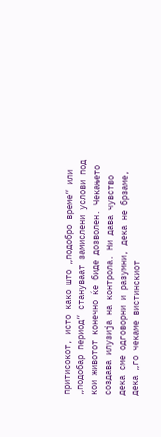притисокот, исто како што „подобро време“ или „подобар период“ стануваат замислени услови под кои животот конечно ќе биде дозволен. Чекањето создава илузија на контрола. Ни дава чувство дека сме одговорни и разумни, дека не брзаме, дека „го чекаме вистинскиот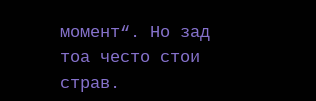момент“. Но зад тоа често стои страв.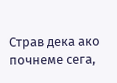Страв дека ако почнеме сега,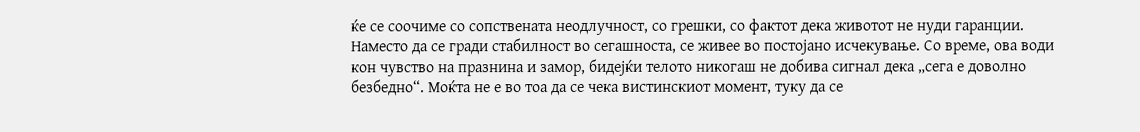ќе се соочиме со сопствената неодлучност, со грешки, со фактот дека животот не нуди гаранции. Наместо да се гради стабилност во сегашноста, се живее во постојано исчекување. Со време, ова води кон чувство на празнина и замор, бидејќи телото никогаш не добива сигнал дека „сега е доволно безбедно“. Моќта не е во тоа да се чека вистинскиот момент, туку да се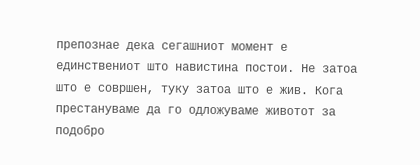препознае дека сегашниот момент е единствениот што навистина постои. Не затоа што е совршен, туку затоа што е жив. Кога престануваме да го одложуваме животот за подобро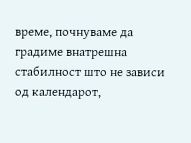време, почнуваме да градиме внатрешна стабилност што не зависи од календарот,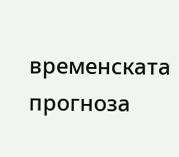временската прогноза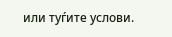или туѓите услови.